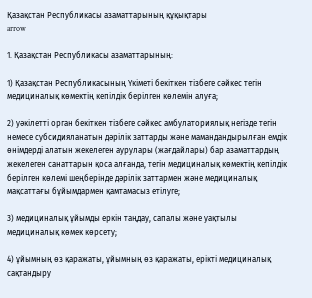Қазақстан Республикасы азаматтарының құқықтары
arrow

1. Қазақстан Республикасы азаматтарының:

1) Қазақстан Республикасының Үкіметі бекіткен тізбеге сәйкес тегін медициналық көмектің кепілдік берілген көлемін алуға;

2) уәкiлеттi орган бекiткен тізбеге сәйкес амбулаториялық негізде тегін немесе субсидияланатын дәрілік заттарды және мамандандырылған емдік өнімдерді алатын жекелеген аурулары (жағдайлары) бар азаматтардың жекелеген санаттарын қоса алғанда, тегін медициналық көмектің кепілдік берілген көлемі шеңберінде дәрілік заттармен және медициналық мақсаттағы бұйымдармен қамтамасыз етілуге;

3) медициналық ұйымды еркін таңдау, сапалы және уақтылы медициналық көмек көрсету;

4) ұйымның өз қаражаты, ұйымның өз қаражаты, ерікті медициналық сақтандыру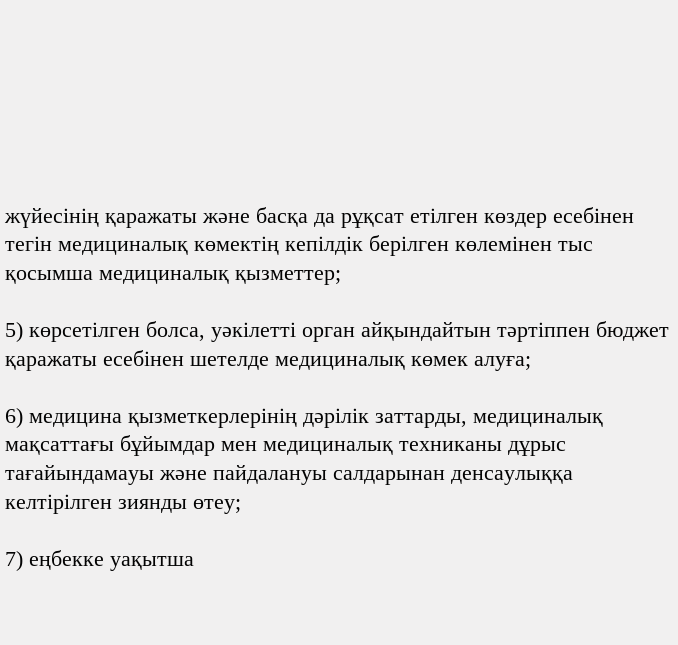жүйесінің қаражаты және басқа да рұқсат етілген көздер есебінен тегін медициналық көмектің кепілдік берілген көлемінен тыс қосымша медициналық қызметтер;

5) көрсетілген болса, уәкілетті орган айқындайтын тәртіппен бюджет қаражаты есебінен шетелде медициналық көмек алуға;

6) медицина қызметкерлерінің дәрілік заттарды, медициналық мақсаттағы бұйымдар мен медициналық техниканы дұрыс тағайындамауы және пайдалануы салдарынан денсаулыққа келтірілген зиянды өтеу;

7) еңбекке уақытша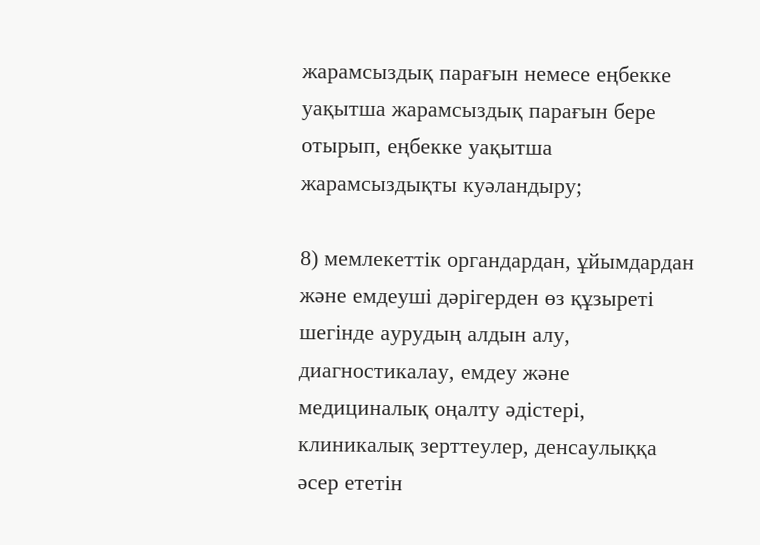жарамсыздық парағын немесе еңбекке уақытша жарамсыздық парағын бере отырып, еңбекке уақытша жарамсыздықты куәландыру;

8) мемлекеттiк органдардан, ұйымдардан және емдеушi дәрiгерден өз құзыретi шегiнде аурудың алдын алу, диагностикалау, емдеу және медициналық оңалту әдiстерi, клиникалық зерттеулер, денсаулыққа әсер ететiн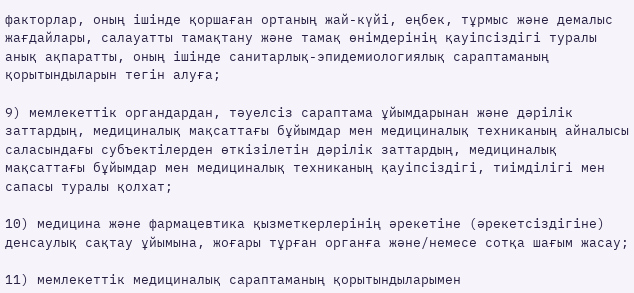факторлар, оның iшiнде қоршаған ортаның жай-күйi, еңбек, тұрмыс және демалыс жағдайлары, салауатты тамақтану және тамақ өнiмдерiнiң қауiпсiздiгi туралы анық ақпаратты, оның iшiнде санитарлық-эпидемиологиялық сараптаманың қорытындыларын тегiн алуға;

9) мемлекеттік органдардан, тәуелсіз сараптама ұйымдарынан және дәрілік заттардың, медициналық мақсаттағы бұйымдар мен медициналық техниканың айналысы саласындағы субъектілерден өткізілетін дәрілік заттардың, медициналық мақсаттағы бұйымдар мен медициналық техниканың қауіпсіздігі, тиімділігі мен сапасы туралы қолхат;

10) медицина және фармацевтика қызметкерлерінің әрекетіне (әрекетсіздігіне) денсаулық сақтау ұйымына, жоғары тұрған органға және/немесе сотқа шағым жасау;

11) мемлекеттік медициналық сараптаманың қорытындыларымен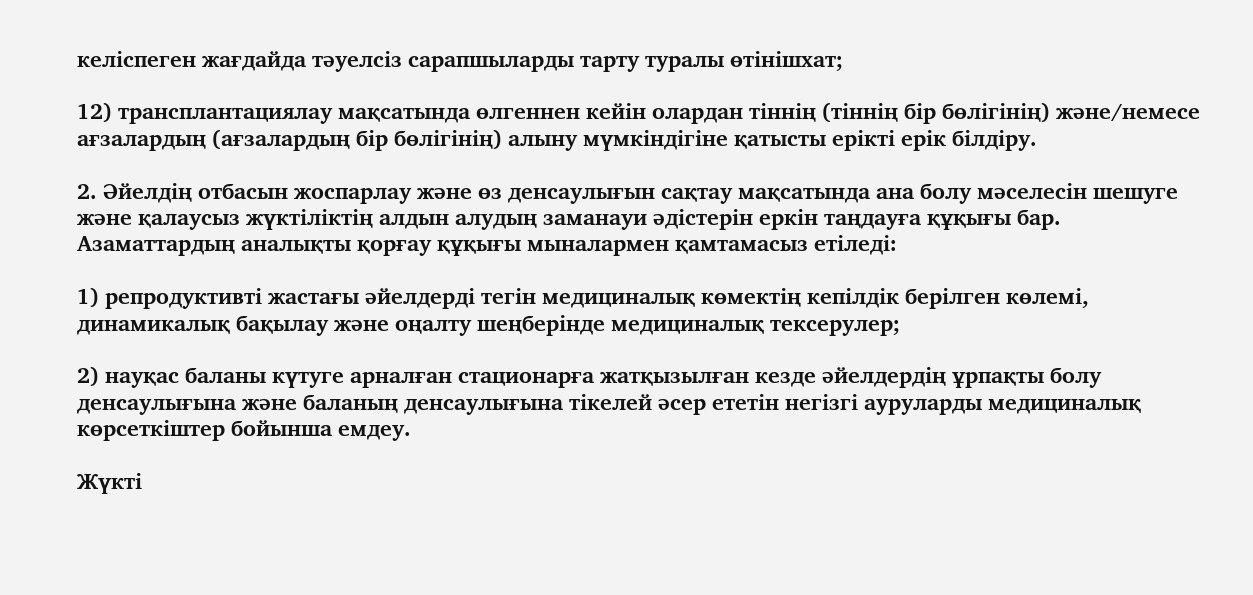келіспеген жағдайда тәуелсіз сарапшыларды тарту туралы өтінішхат;

12) трансплантациялау мақсатында өлгеннен кейін олардан тіннің (тіннің бір бөлігінің) және/немесе ағзалардың (ағзалардың бір бөлігінің) алыну мүмкіндігіне қатысты ерікті ерік білдіру.

2. Әйелдің отбасын жоспарлау және өз денсаулығын сақтау мақсатында ана болу мәселесін шешуге және қалаусыз жүктіліктің алдын алудың заманауи әдістерін еркін таңдауға құқығы бар. Азаматтардың аналықты қорғау құқығы мыналармен қамтамасыз етіледі:

1) репродуктивті жастағы әйелдерді тегін медициналық көмектің кепілдік берілген көлемі, динамикалық бақылау және оңалту шеңберінде медициналық тексерулер;

2) науқас баланы күтуге арналған стационарға жатқызылған кезде әйелдердің ұрпақты болу денсаулығына және баланың денсаулығына тікелей әсер ететін негізгі ауруларды медициналық көрсеткіштер бойынша емдеу.

Жүкті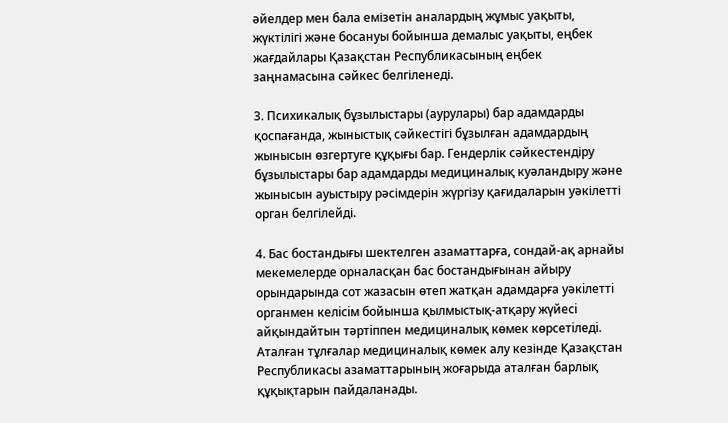әйелдер мен бала емізетін аналардың жұмыс уақыты, жүктілігі және босануы бойынша демалыс уақыты, еңбек жағдайлары Қазақстан Республикасының еңбек заңнамасына сәйкес белгіленеді.

3. Психикалық бұзылыстары (аурулары) бар адамдарды қоспағанда, жыныстық сәйкестігі бұзылған адамдардың жынысын өзгертуге құқығы бар. Гендерлік сәйкестендіру бұзылыстары бар адамдарды медициналық куәландыру және жынысын ауыстыру рәсімдерін жүргізу қағидаларын уәкілетті орган белгілейді.

4. Бас бостандығы шектелген азаматтарға, сондай-ақ арнайы мекемелерде орналасқан бас бостандығынан айыру орындарында сот жазасын өтеп жатқан адамдарға уәкiлеттi органмен келiсiм бойынша қылмыстық-атқару жүйесi айқындайтын тәртiппен медициналық көмек көрсетiледi. Аталған тұлғалар медициналық көмек алу кезінде Қазақстан Республикасы азаматтарының жоғарыда аталған барлық құқықтарын пайдаланады.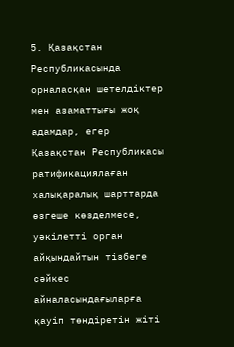5. Қазақстан Республикасында орналасқан шетелдіктер мен азаматтығы жоқ адамдар, егер Қазақстан Республикасы ратификациялаған халықаралық шарттарда өзгеше көзделмесе, уәкілетті орган айқындайтын тізбеге сәйкес айналасындағыларға қауіп төндіретін жіті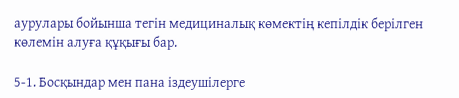аурулары бойынша тегін медициналық көмектің кепілдік берілген көлемін алуға құқығы бар.

5-1. Босқындар мен пана іздеушілерге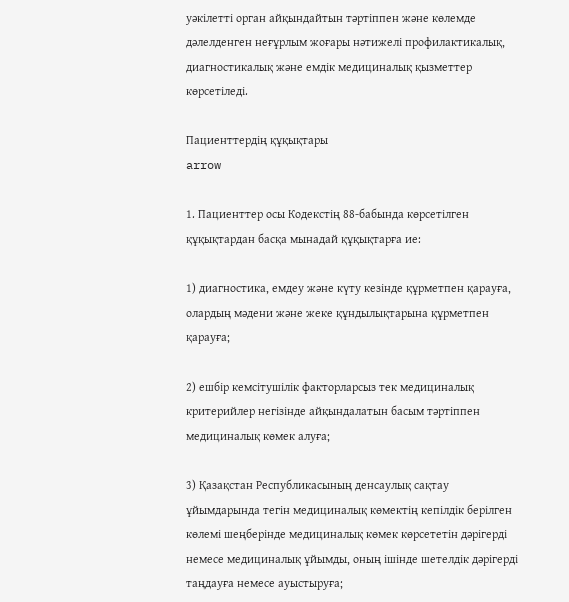уәкiлеттi орган айқындайтын тәртiппен және көлемде дәлелденген неғұрлым жоғары нәтижелi профилактикалық, диагностикалық және емдік медициналық қызметтер көрсетіледі.

Пациенттердің құқықтары
arrow

1. Пациенттер осы Кодекстiң 88-бабында көрсетiлген құқықтардан басқа мынадай құқықтарға ие:

1) диагностика, емдеу және күту кезінде құрметпен қарауға, олардың мәдени және жеке құндылықтарына құрметпен қарауға;

2) ешбір кемсітушілік факторларсыз тек медициналық критерийлер негізінде айқындалатын басым тәртіппен медициналық көмек алуға;

3) Қазақстан Республикасының денсаулық сақтау ұйымдарында тегін медициналық көмектің кепілдік берілген көлемі шеңберінде медициналық көмек көрсететін дәрігерді немесе медициналық ұйымды, оның ішінде шетелдік дәрігерді таңдауға немесе ауыстыруға;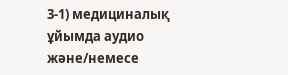3-1) медициналық ұйымда аудио және/немесе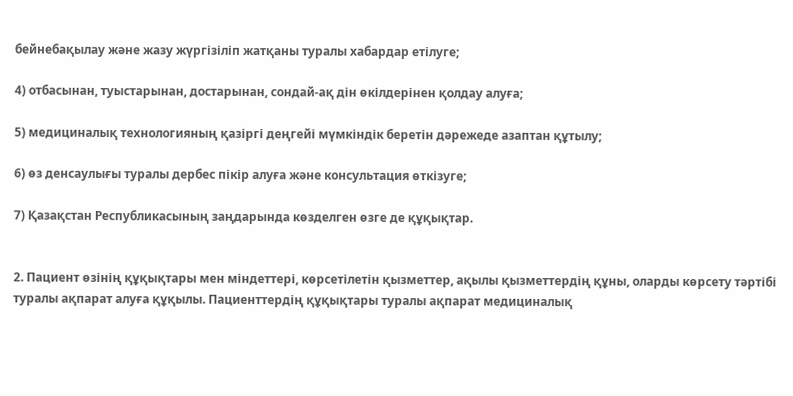бейнебақылау және жазу жүргізіліп жатқаны туралы хабардар етілуге;

4) отбасынан, туыстарынан, достарынан, сондай-ақ дін өкілдерінен қолдау алуға;

5) медициналық технологияның қазіргі деңгейі мүмкіндік беретін дәрежеде азаптан құтылу;

6) өз денсаулығы туралы дербес пікір алуға және консультация өткізуге;

7) Қазақстан Республикасының заңдарында көзделген өзге де құқықтар.


2. Пациент өзінің құқықтары мен міндеттері, көрсетілетін қызметтер, ақылы қызметтердің құны, оларды көрсету тәртібі туралы ақпарат алуға құқылы. Пациенттердің құқықтары туралы ақпарат медициналық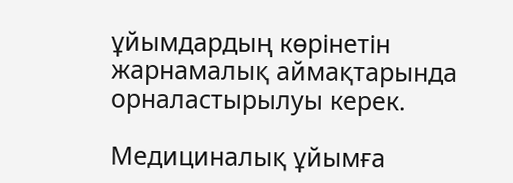ұйымдардың көрінетін жарнамалық аймақтарында орналастырылуы керек.

Медициналық ұйымға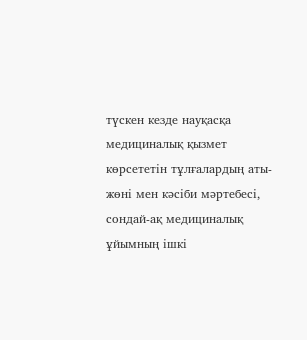түскен кезде науқасқа медициналық қызмет көрсететін тұлғалардың аты-жөні мен кәсіби мәртебесі, сондай-ақ медициналық ұйымның ішкі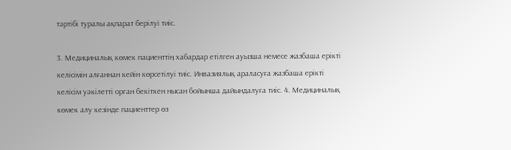тәртібі туралы ақпарат берілуі тиіс.

3. Медициналық көмек пациенттің хабардар етілген ауызша немесе жазбаша ерікті келісімін алғаннан кейін көрсетілуі тиіс. Инвазиялық араласуға жазбаша ерікті келісім уәкілетті орган бекіткен нысан бойынша дайындалуға тиіс. 4. Медициналық көмек алу кезінде пациенттер өз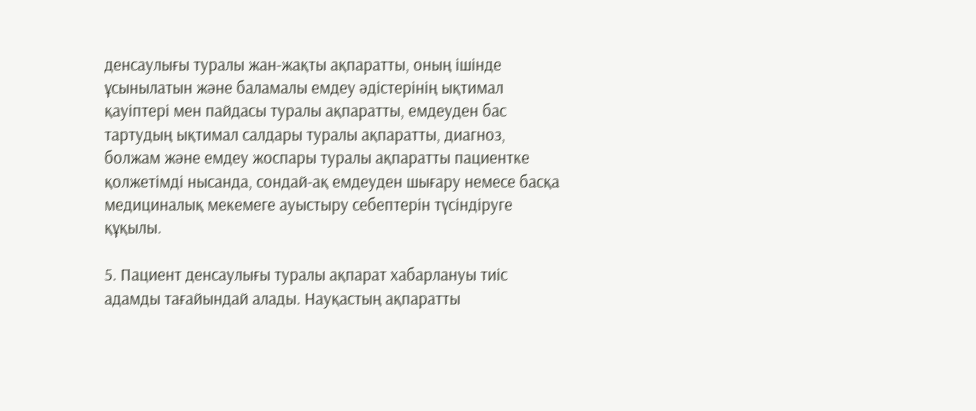денсаулығы туралы жан-жақты ақпаратты, оның ішінде ұсынылатын және баламалы емдеу әдістерінің ықтимал қауіптері мен пайдасы туралы ақпаратты, емдеуден бас тартудың ықтимал салдары туралы ақпаратты, диагноз, болжам және емдеу жоспары туралы ақпаратты пациентке қолжетімді нысанда, сондай-ақ емдеуден шығару немесе басқа медициналық мекемеге ауыстыру себептерін түсіндіруге құқылы.

5. Пациент денсаулығы туралы ақпарат хабарлануы тиіс адамды тағайындай алады. Науқастың ақпаратты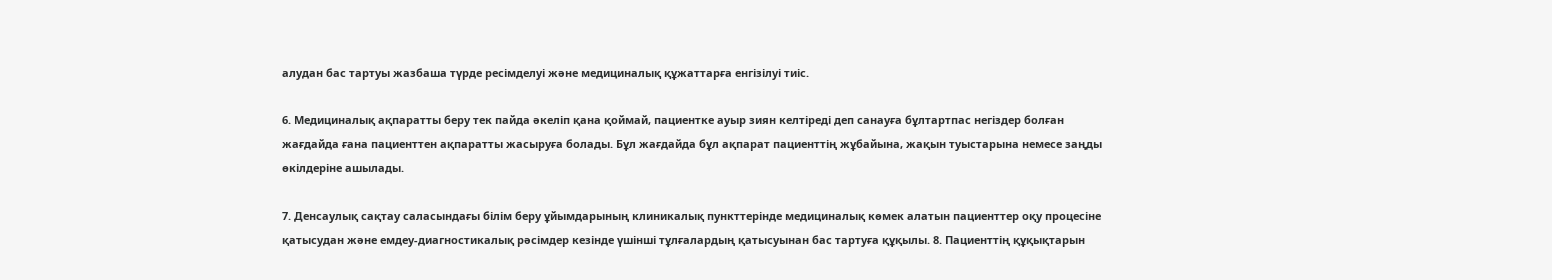алудан бас тартуы жазбаша түрде ресімделуі және медициналық құжаттарға енгізілуі тиіс.

6. Медициналық ақпаратты беру тек пайда әкеліп қана қоймай, пациентке ауыр зиян келтіреді деп санауға бұлтартпас негіздер болған жағдайда ғана пациенттен ақпаратты жасыруға болады. Бұл жағдайда бұл ақпарат пациенттің жұбайына, жақын туыстарына немесе заңды өкілдеріне ашылады.

7. Денсаулық сақтау саласындағы білім беру ұйымдарының клиникалық пункттерінде медициналық көмек алатын пациенттер оқу процесіне қатысудан және емдеу-диагностикалық рәсімдер кезінде үшінші тұлғалардың қатысуынан бас тартуға құқылы. 8. Пациенттің құқықтарын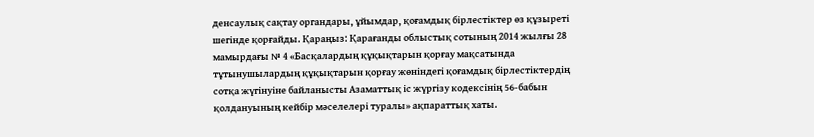денсаулық сақтау органдары, ұйымдар, қоғамдық бірлестіктер өз құзыреті шегінде қорғайды. Қараңыз: Қарағанды облыстық сотының 2014 жылғы 28 мамырдағы № 4 «Басқалардың құқықтарын қорғау мақсатында тұтынушылардың құқықтарын қорғау жөніндегі қоғамдық бірлестіктердің сотқа жүгінуіне байланысты Азаматтық іс жүргізу кодексінің 56-бабын қолдануының кейбір мәселелері туралы» ақпараттық хаты.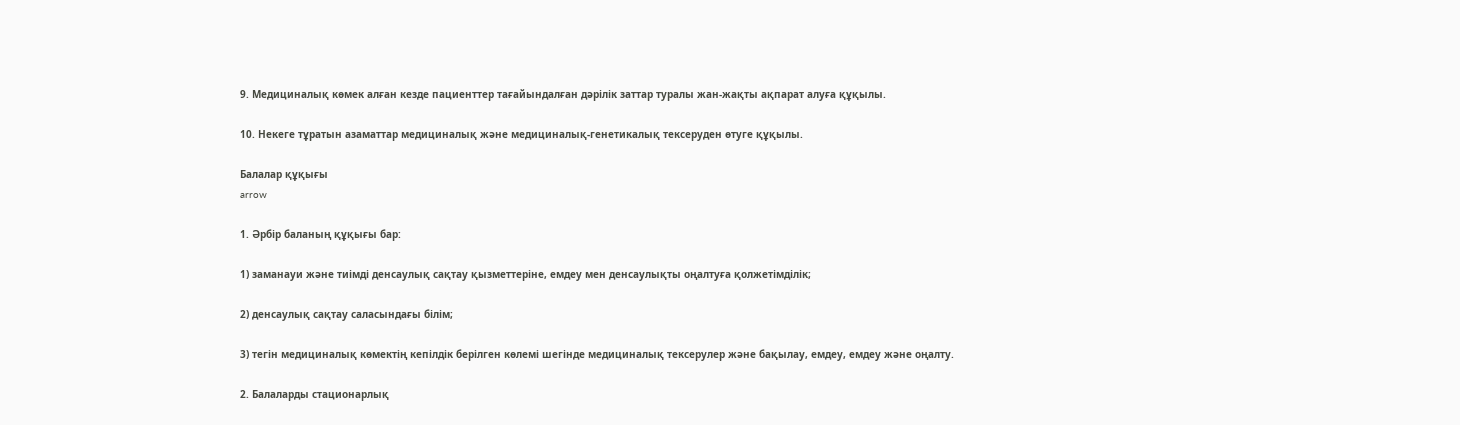9. Медициналық көмек алған кезде пациенттер тағайындалған дәрілік заттар туралы жан-жақты ақпарат алуға құқылы.

10. Некеге тұратын азаматтар медициналық және медициналық-генетикалық тексеруден өтуге құқылы.

Балалар құқығы
arrow

1. Әрбір баланың құқығы бар:

1) заманауи және тиімді денсаулық сақтау қызметтеріне, емдеу мен денсаулықты оңалтуға қолжетімділік;

2) денсаулық сақтау саласындағы білім;

3) тегiн медициналық көмектiң кепiлдiк берiлген көлемi шегiнде медициналық тексерулер және бақылау, емдеу, емдеу және оңалту.

2. Балаларды стационарлық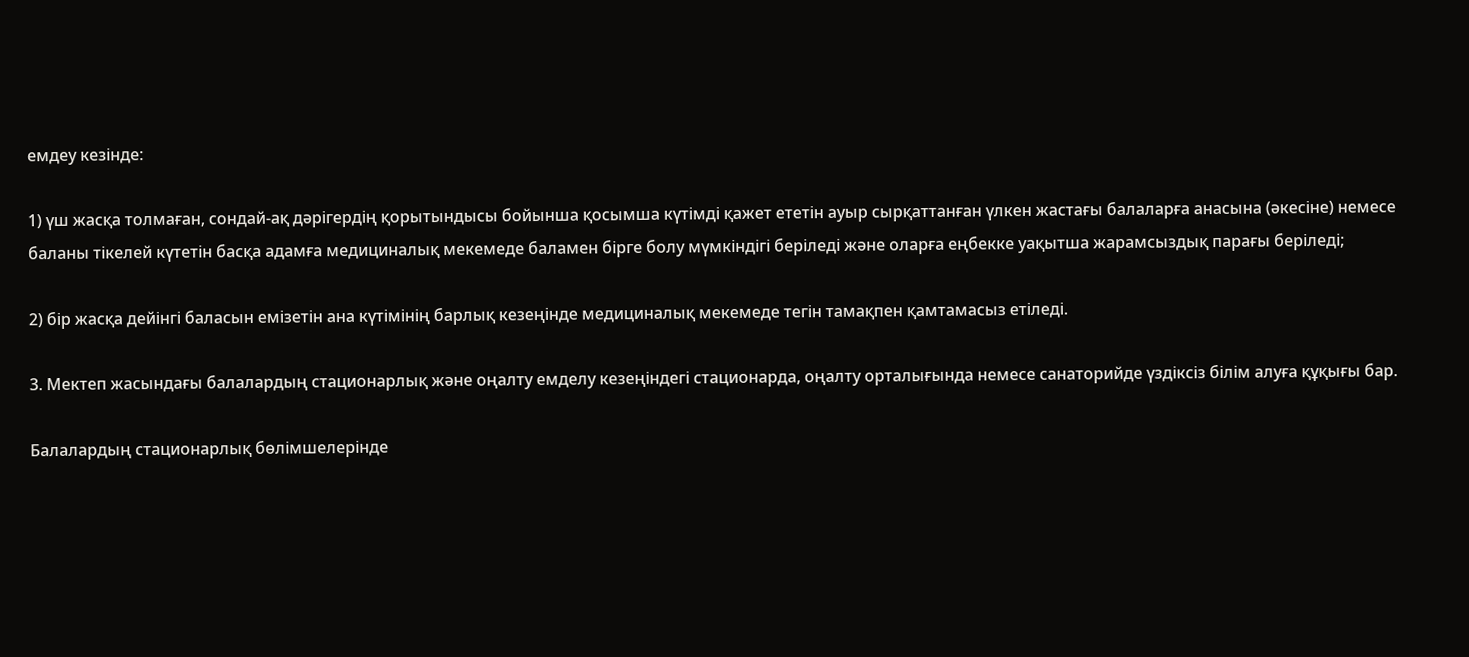емдеу кезінде:

1) үш жасқа толмаған, сондай-ақ дәрігердің қорытындысы бойынша қосымша күтімді қажет ететін ауыр сырқаттанған үлкен жастағы балаларға анасына (әкесіне) немесе баланы тікелей күтетін басқа адамға медициналық мекемеде баламен бірге болу мүмкіндігі беріледі және оларға еңбекке уақытша жарамсыздық парағы беріледі;

2) бiр жасқа дейiнгi баласын емізетін ана күтімінің барлық кезеңінде медициналық мекемеде тегін тамақпен қамтамасыз етіледі.

3. Мектеп жасындағы балалардың стационарлық және оңалту емделу кезеңіндегі стационарда, оңалту орталығында немесе санаторийде үздіксіз білім алуға құқығы бар.

Балалардың стационарлық бөлімшелерінде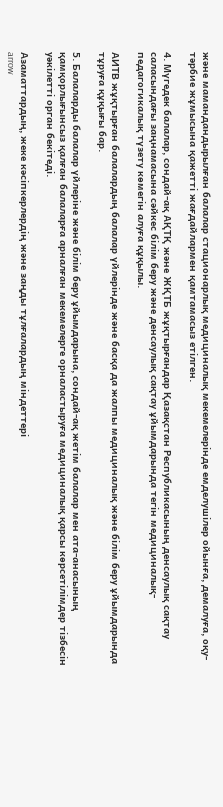және мамандандырылған балалар стационарлық медициналық мекемелерінде емделушілер ойынға, демалуға, оқу-тәрбие жұмысына қажетті жағдайлармен қамтамасыз етілген.

4. Мүгедек балалар, сондай-ақ АҚТҚ және ЖҚТБ жұқтырғандар Қазақстан Республикасының денсаулық сақтау саласындағы заңнамасына сәйкес білім беру және денсаулық сақтау ұйымдарында тегін медициналық-педагогикалық түзету көмегін алуға құқылы.

АИТВ жұқтырған балалардың балалар үйлерінде және басқа да жалпы медициналық және білім беру ұйымдарында тұруға құқығы бар.

5. Балаларды балалар үйлеріне және білім беру ұйымдарына, сондай-ақ жетім балалар мен ата-анасының қамқорлығынсыз қалған балаларға арналған мекемелерге орналастыруға медициналық қарсы көрсетілімдер тізбесін уәкілетті орган бекітеді.

Азаматтардың, жеке кәсіпкерлердің және заңды тұлғалардың міндеттері
arrow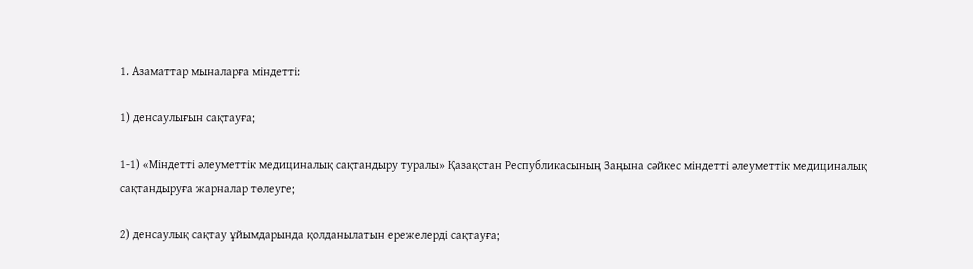1. Азаматтар мыналарға міндетті:

1) денсаулығын сақтауға;

1-1) «Міндетті әлеуметтік медициналық сақтандыру туралы» Қазақстан Республикасының Заңына сәйкес міндетті әлеуметтік медициналық сақтандыруға жарналар төлеуге;

2) денсаулық сақтау ұйымдарында қолданылатын ережелерді сақтауға;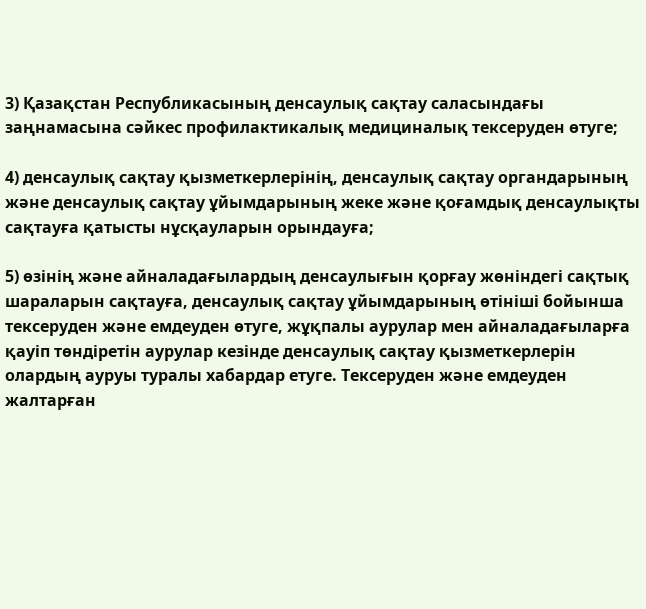3) Қазақстан Республикасының денсаулық сақтау саласындағы заңнамасына сәйкес профилактикалық медициналық тексеруден өтуге;

4) денсаулық сақтау қызметкерлерінің, денсаулық сақтау органдарының және денсаулық сақтау ұйымдарының жеке және қоғамдық денсаулықты сақтауға қатысты нұсқауларын орындауға;

5) өзiнiң және айналадағылардың денсаулығын қорғау жөнiндегi сақтық шараларын сақтауға, денсаулық сақтау ұйымдарының өтiнiшi бойынша тексеруден және емдеуден өтуге, жұқпалы аурулар мен айналадағыларға қауiп төндiретiн аурулар кезiнде денсаулық сақтау қызметкерлерiн олардың ауруы туралы хабардар етуге. Тексеруден және емдеуден жалтарған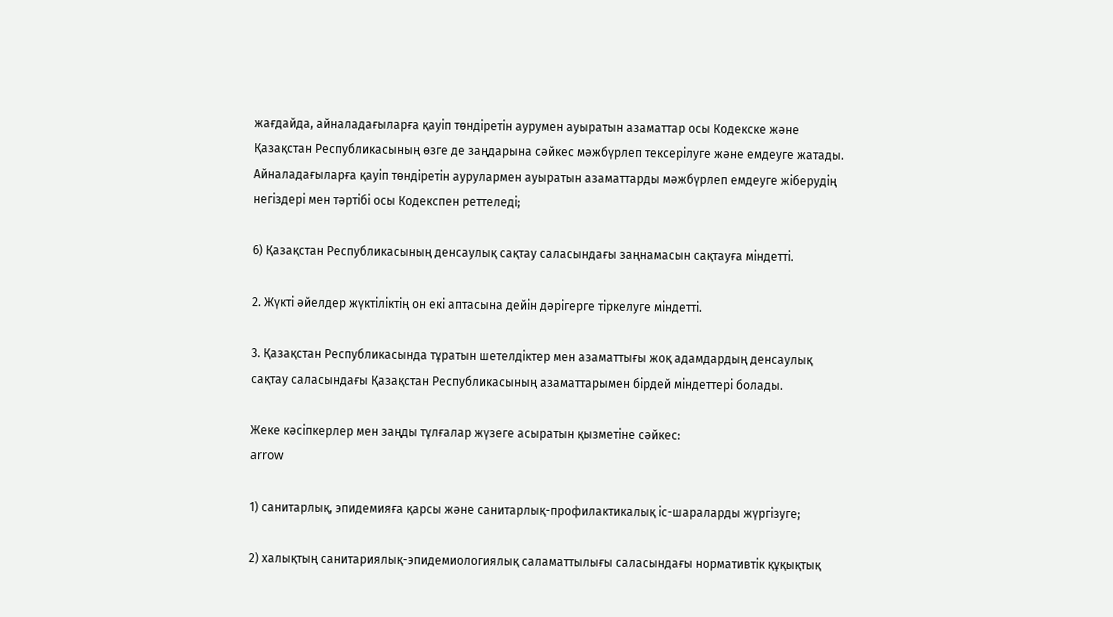жағдайда, айналадағыларға қауіп төндіретін аурумен ауыратын азаматтар осы Кодекске және Қазақстан Республикасының өзге де заңдарына сәйкес мәжбүрлеп тексерілуге және емдеуге жатады. Айналадағыларға қауіп төндіретін аурулармен ауыратын азаматтарды мәжбүрлеп емдеуге жіберудің негіздері мен тәртібі осы Кодекспен реттеледі;

6) Қазақстан Республикасының денсаулық сақтау саласындағы заңнамасын сақтауға міндетті.

2. Жүкті әйелдер жүктіліктің он екі аптасына дейін дәрігерге тіркелуге міндетті.

3. Қазақстан Республикасында тұратын шетелдіктер мен азаматтығы жоқ адамдардың денсаулық сақтау саласындағы Қазақстан Республикасының азаматтарымен бірдей міндеттері болады.

Жеке кәсіпкерлер мен заңды тұлғалар жүзеге асыратын қызметіне сәйкес:
arrow

1) санитарлық, эпидемияға қарсы және санитарлық-профилактикалық іс-шараларды жүргізуге;

2) халықтың санитариялық-эпидемиологиялық саламаттылығы саласындағы нормативтiк құқықтық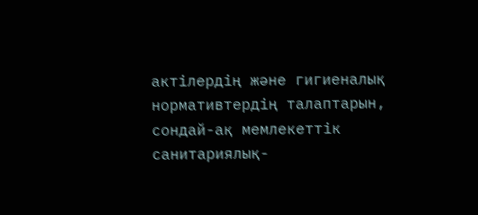актiлердiң және гигиеналық нормативтердiң талаптарын, сондай-ақ мемлекеттiк санитариялық-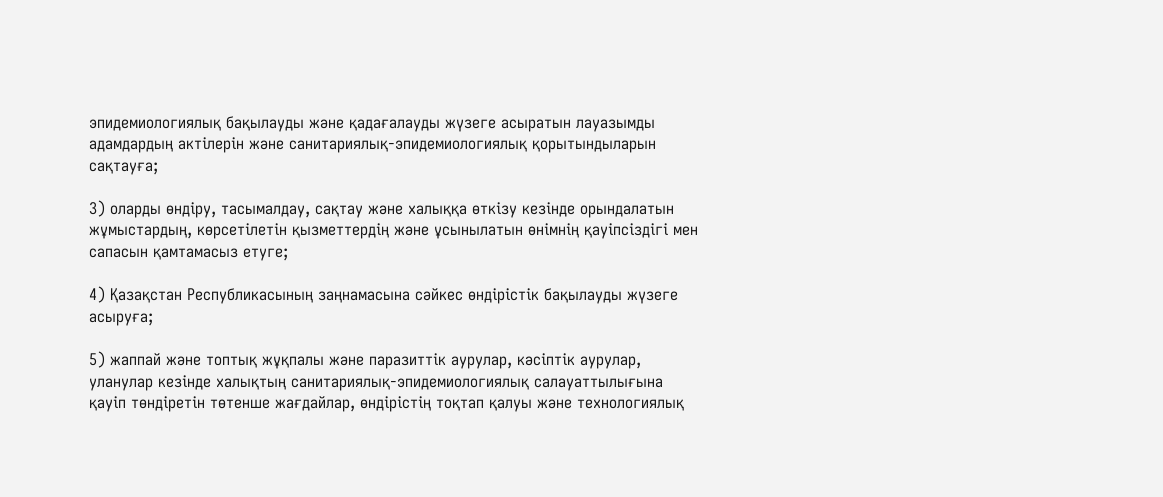эпидемиологиялық бақылауды және қадағалауды жүзеге асыратын лауазымды адамдардың актiлерiн және санитариялық-эпидемиологиялық қорытындыларын сақтауға;

3) оларды өндіру, тасымалдау, сақтау және халыққа өткізу кезінде орындалатын жұмыстардың, көрсетілетін қызметтердің және ұсынылатын өнімнің қауіпсіздігі мен сапасын қамтамасыз етуге;

4) Қазақстан Республикасының заңнамасына сәйкес өндірістік бақылауды жүзеге асыруға;

5) жаппай және топтық жұқпалы және паразиттік аурулар, кәсіптік аурулар, уланулар кезінде халықтың санитариялық-эпидемиологиялық салауаттылығына қауіп төндіретін төтенше жағдайлар, өндірістің тоқтап қалуы және технологиялық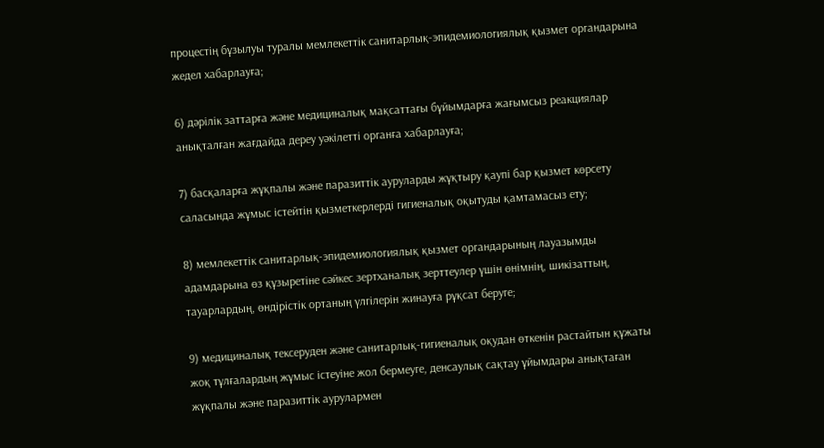процестің бұзылуы туралы мемлекеттік санитарлық-эпидемиологиялық қызмет органдарына жедел хабарлауға;

6) дәрілік заттарға және медициналық мақсаттағы бұйымдарға жағымсыз реакциялар анықталған жағдайда дереу уәкілетті органға хабарлауға;

7) басқаларға жұқпалы және паразиттік ауруларды жұқтыру қаупі бар қызмет көрсету саласында жұмыс істейтін қызметкерлерді гигиеналық оқытуды қамтамасыз ету;

8) мемлекеттiк санитарлық-эпидемиологиялық қызмет органдарының лауазымды адамдарына өз құзыретiне сәйкес зертханалық зерттеулер үшiн өнiмнiң, шикiзаттың, тауарлардың, өндiрiстiк ортаның үлгiлерiн жинауға рұқсат беруге;

9) медициналық тексеруден және санитарлық-гигиеналық оқудан өткенін растайтын құжаты жоқ тұлғалардың жұмыс істеуіне жол бермеуге, денсаулық сақтау ұйымдары анықтаған жұқпалы және паразиттік аурулармен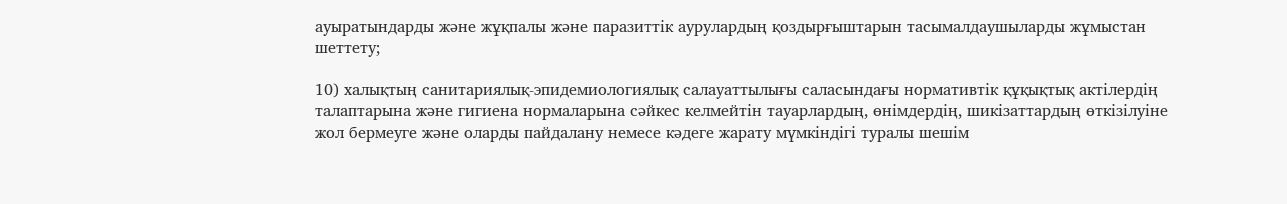ауыратындарды және жұқпалы және паразиттік аурулардың қоздырғыштарын тасымалдаушыларды жұмыстан шеттету;

10) халықтың санитариялық-эпидемиологиялық салауаттылығы саласындағы нормативтiк құқықтық актiлердiң талаптарына және гигиена нормаларына сәйкес келмейтiн тауарлардың, өнiмдердiң, шикiзаттардың өткiзiлуiне жол бермеуге және оларды пайдалану немесе кәдеге жарату мүмкiндiгi туралы шешiм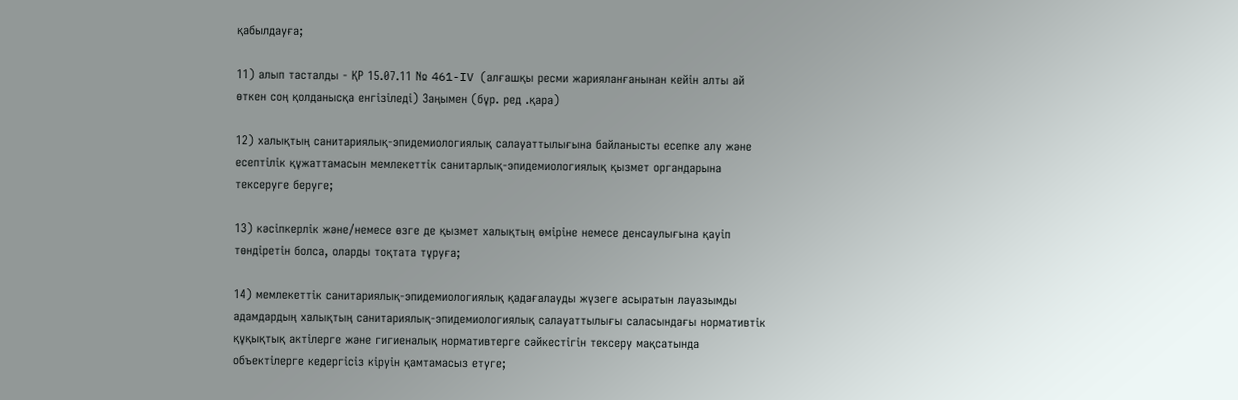қабылдауға;

11) алып тасталды - ҚР 15.07.11 № 461-IV (алғашқы ресми жарияланғанынан кейін алты ай өткен соң қолданысқа енгізіледі) Заңымен (бұр. ред .қара)

12) халықтың санитариялық-эпидемиологиялық салауаттылығына байланысты есепке алу және есептілік құжаттамасын мемлекеттік санитарлық-эпидемиологиялық қызмет органдарына тексеруге беруге;

13) кәсіпкерлік және/немесе өзге де қызмет халықтың өміріне немесе денсаулығына қауіп төндіретін болса, оларды тоқтата тұруға;

14) мемлекеттік санитариялық-эпидемиологиялық қадағалауды жүзеге асыратын лауазымды адамдардың халықтың санитариялық-эпидемиологиялық салауаттылығы саласындағы нормативтік құқықтық актілерге және гигиеналық нормативтерге сәйкестігін тексеру мақсатында объектілерге кедергісіз кіруін қамтамасыз етуге;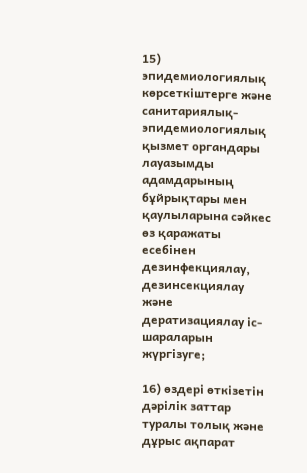15) эпидемиологиялық көрсеткіштерге және санитариялық-эпидемиологиялық қызмет органдары лауазымды адамдарының бұйрықтары мен қаулыларына сәйкес өз қаражаты есебінен дезинфекциялау, дезинсекциялау және дератизациялау іс-шараларын жүргізуге;

16) өздері өткізетін дәрілік заттар туралы толық және дұрыс ақпарат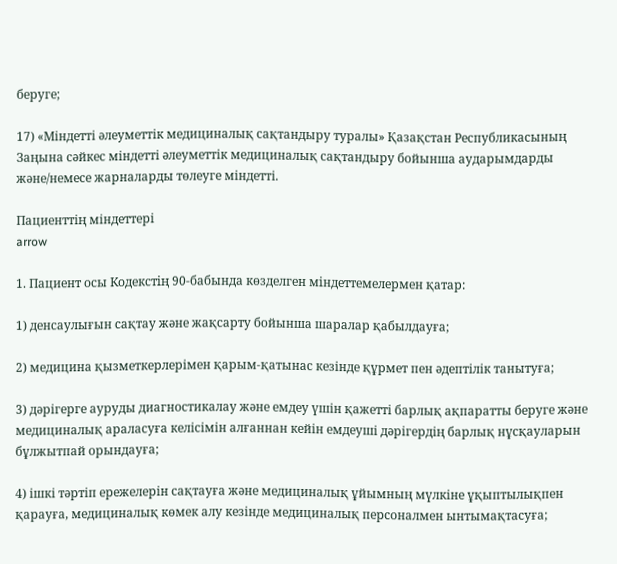беруге;

17) «Міндетті әлеуметтік медициналық сақтандыру туралы» Қазақстан Республикасының Заңына сәйкес міндетті әлеуметтік медициналық сақтандыру бойынша аударымдарды және/немесе жарналарды төлеуге міндетті.

Пациенттің міндеттері
arrow

1. Пациент осы Кодекстiң 90-бабында көзделген мiндеттемелермен қатар:

1) денсаулығын сақтау және жақсарту бойынша шаралар қабылдауға;

2) медицина қызметкерлерімен қарым-қатынас кезінде құрмет пен әдептілік танытуға;

3) дәрігерге ауруды диагностикалау және емдеу үшін қажетті барлық ақпаратты беруге және медициналық араласуға келісімін алғаннан кейін емдеуші дәрігердің барлық нұсқауларын бұлжытпай орындауға;

4) ішкі тәртіп ережелерін сақтауға және медициналық ұйымның мүлкіне ұқыптылықпен қарауға, медициналық көмек алу кезінде медициналық персоналмен ынтымақтасуға;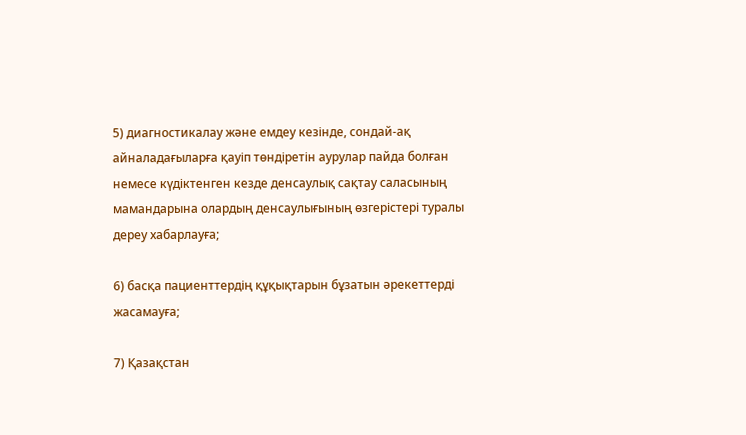5) диагностикалау және емдеу кезінде, сондай-ақ айналадағыларға қауіп төндіретін аурулар пайда болған немесе күдіктенген кезде денсаулық сақтау саласының мамандарына олардың денсаулығының өзгерістері туралы дереу хабарлауға;

6) басқа пациенттердің құқықтарын бұзатын әрекеттерді жасамауға;

7) Қазақстан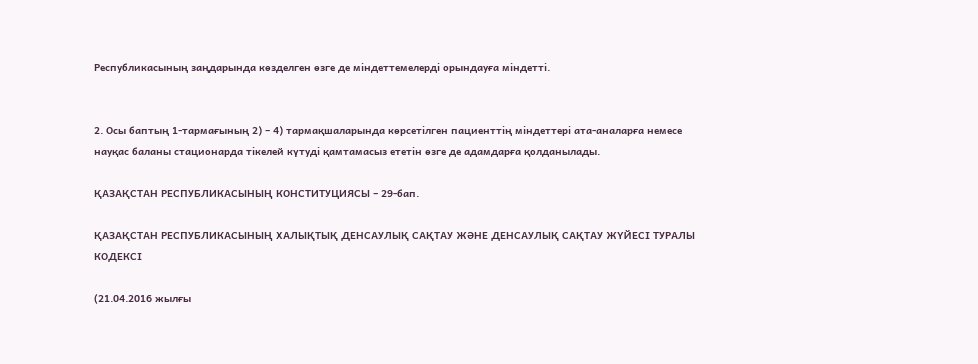Республикасының заңдарында көзделген өзге де мiндеттемелердi орындауға мiндеттi.


2. Осы баптың 1-тармағының 2) – 4) тармақшаларында көрсетілген пациенттің міндеттері ата-аналарға немесе науқас баланы стационарда тікелей күтуді қамтамасыз ететін өзге де адамдарға қолданылады.

ҚАЗАҚСТАН РЕСПУБЛИКАСЫНЫҢ КОНСТИТУЦИЯСЫ – 29-бап.

ҚАЗАҚСТАН РЕСПУБЛИКАСЫНЫҢ ХАЛЫҚТЫҚ ДЕНСАУЛЫҚ САҚТАУ ЖӘНЕ ДЕНСАУЛЫҚ САҚТАУ ЖҮЙЕСІ ТУРАЛЫ КОДЕКСІ

(21.04.2016 жылғы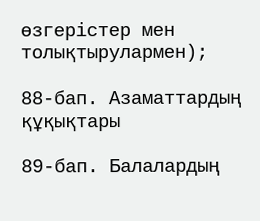өзгерістер мен толықтырулармен);

88-бап. Азаматтардың құқықтары

89-бап. Балалардың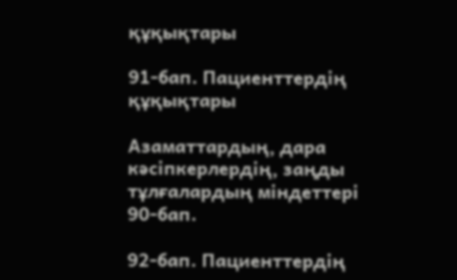құқықтары

91-бап. Пациенттердің құқықтары

Азаматтардың, дара кәсiпкерлердiң, заңды тұлғалардың мiндеттерi 90-бап.

92-бап. Пациенттердің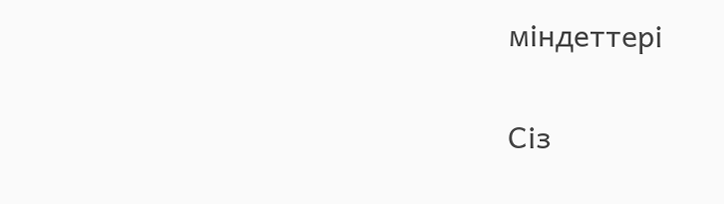міндеттері

Сіз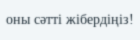оны сәтті жібердіңіз!